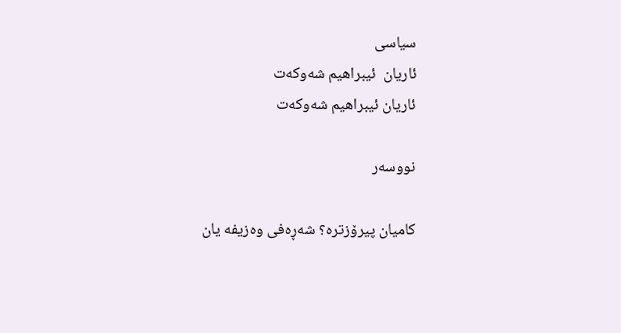سیاسی
ئاریان  ئیبراهیم شه‌وكه‌ت
ئاریان ئیبراهیم شه‌وكه‌ت

نووسەر

کامیان پیرۆزترە؟ شەڕەفی وەزیفە یان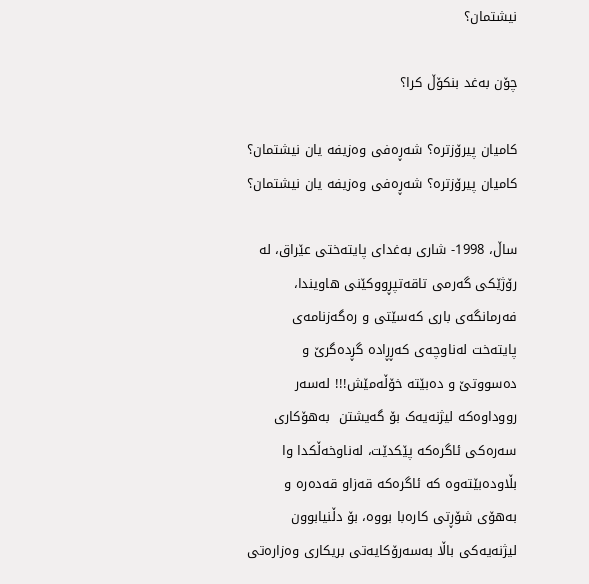نیشتمان؟

چۆن بەغد بنكۆڵ كرا؟

کامیان پیرۆزترە؟ شەڕەفی وەزیفە یان نیشتمان؟
کامیان پیرۆزترە؟ شەڕەفی وەزیفە یان نیشتمان؟

ساڵ، 1998- شاری بەغدای پایتەختی عێراق، لە رۆژێکی گەرمی تاقەتپڕووكێنی ھاویندا، فەرمانگەی باری کەسێتی و رەگەزنامەی پایتەخت لەناوچەی کەڕڕادە گڕدەگرێ و دەسووتێ و دەبێتە خۆڵەمێش!!! لەسەر رووداوەکە لیژنەیەک بۆ گەیشتن  بەھۆکاری سەرەکی ئاگرەکە پێکدێت، لەناوخەڵکدا وا بڵاودەبێتەوە کە ئاگرەکە قەزاو قەدەرە و بەھۆی شۆڕتی کارەبا بووە، بۆ دڵنیابوون لیژنەیەکی باڵا بەسەرۆکایەتی بریکاری وەزارەتی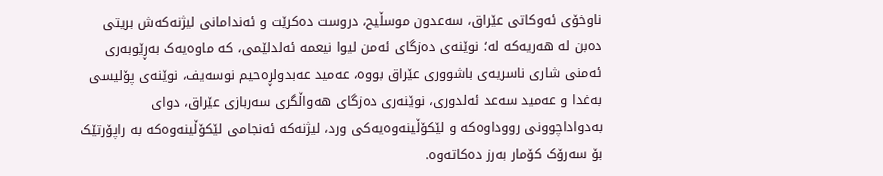ناوخۆی ئەوکاتی عێراق، سەعدون موسڵیح، دروست دەکرێت و ئەندامانی لیژنەکەش بریتی دەبن لە ھەریەکە لە؛ نوێنەی دەزگای ئەمن لیوا نیعمە ئەلدلێمی، کە ماوەیەک بەڕێوبەری ئەمنی شاری ناسریەی باشووری عێراق بووە، عەمید عەبدولڕەحیم نوسەیف، نوێنەی پۆلیسی بەغدا و عەمید سەعد ئەلدوری، نوێنەری دەزگای ھەواڵگری سەربازی عێراق، دوای بەدواداچوونی رووداوەکە و لێکۆڵینەوەیەکی ورد، لیژنەکە ئەنجامی لێکۆڵینەوەکە بە راپۆرتێک بۆ سەرۆک کۆمار بەرز دەکاتەوە.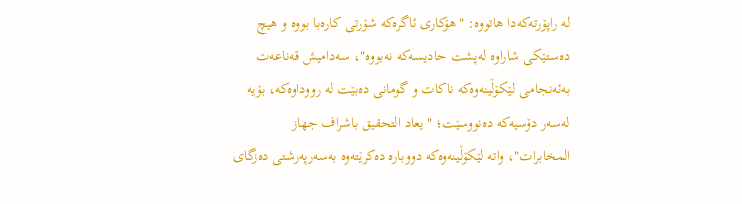لە راپۆرتەکەدا ھاتووە: "ھۆکاری ئاگرەکە شۆرتی کارەبا بووە و ھیچ دەستێکی شاراوە لەپشت حادیسەکە نەبووە"، سەدامیش قەناعەت بەئەنجامی لێکۆڵینەوەکە ناکات و گومانی دەبێت لە رووداوەکە، بۆیە لەسەر دۆسیەکە دەنووسێت؛ "يعاد التحقيق باشراف جهاز المخابرات"، واتە لێکۆڵینەوەکە دووبارە دەکرێتەوە بەسەرپەرشتی دەزگای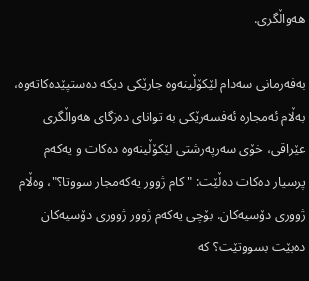هەواڵگری.

بەفەرمانی سەدام لێکۆڵینەوە جارێکی دیكە دەستپێدەکاتەوە، بەڵام ئەمجارە ئەفسەرێکی بە توانای دەزگای هەواڵگری عێراقی، خۆی سەرپەرشتی لێكۆڵینەوە دەکات و یەكەم پرسیار دەكات دەڵێت: "کام ژوور یەکەمجار سووتا؟"، وەڵام ژووری دۆسیەکان. بۆچی یەکەم ژوور ژووری دۆسیەکان دەبێت بسووتێت؟ كە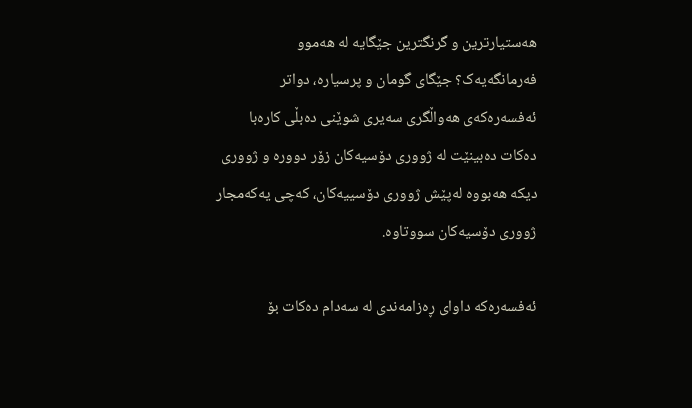هەستیارترین و گرنگترین جێگایە لە ھەموو فەرمانگەیەک؟ جێگای گومان و پرسیارە، دواتر ئەفسەرەكەی هەواڵگری سەیری شوێنی دەبڵی کارەبا دەکات دەبینێت لە ژووری دۆسیەکان زۆر دوورە و ژووری دیكە ھەبووە لەپێش ژووری دۆسییەکان، کەچی یەکەمجار ژووری دۆسیەکان سووتاوە.

ئەفسەرەکە داوای ڕەزامەندی لە سەدام دەکات بۆ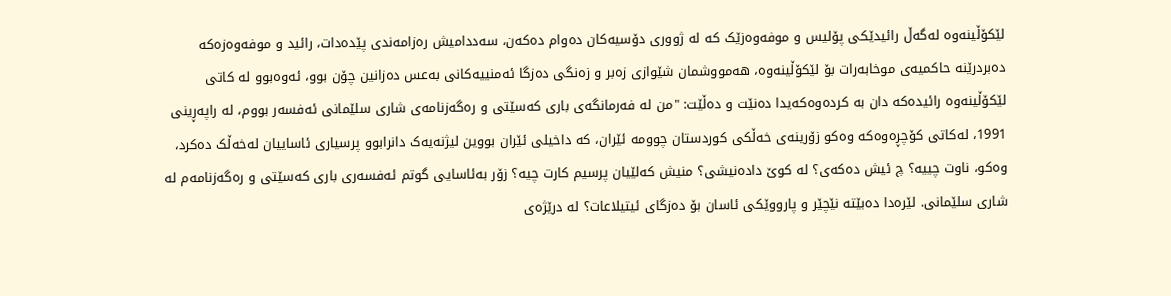لێکۆڵینەوە لەگەڵ رائیدێکی پۆلیس و موفەوەزێک کە لە ژووری دۆسیەکان دەوام دەکەن، سەددامیش رەزامەندی پێدەدات، رائید و موفەوەزەکە دەبردرێنە حاکمیەی موخابەرات بۆ لێکۆڵینەوە، ھەمووشمان شێوازی زەبر و زەنگی دەزگا ئەمنییەکانی بەعس دەزانین چۆن بوو، ئەوەبوو لە کاتی لێکۆڵینەوە رائیدەکە دان بە كردەوەكەیدا دەنێت و دەڵێت: "من لە فەرمانگەی باری کەسێتی و رەگەزنامەی شاری سلێمانی ئەفسەر بووم، لە راپەڕینی 1991، لەکاتی کۆچڕەوەکە وەکو زۆرینەی خەڵکی کوردستان چوومە ئێران، کە داخیلی ئێران بووین لیژنەیەک دانرابوو پرسیاری ئاساییان لەخەڵک دەکرد، وەكو، ناوت چییە؟ چ ئیش دەکەی؟ لە کوێ دادەنیشی؟ منیش کەلێیان پرسیم کارت چیە؟ زۆر بەئاسایی گوتم ئەفسەری باری كەسێتی و رەگەزنامەم لە شاری سلێمانی. لێرەدا دەبێتە نێچێر و پارووێکی ئاسان بۆ دەزگای ئیتیلاعات؟ لە درێژەی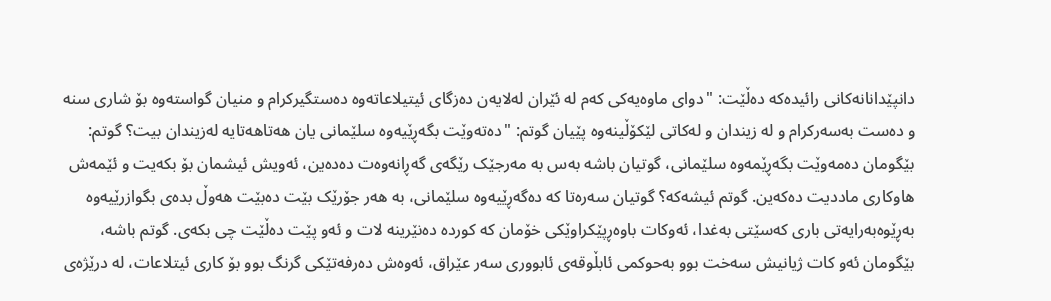دانپێدانانەکانی رائیدەکە دەڵێت: "دوای ماوەیەکی کەم لە ئێران لەلایەن دەزگای ئیتیلاعاتەوە دەستگیرکرام و منیان گواستەوە بۆ شاری سنە و دەست بەسەرکرام و لە زیندان و لەکاتی لێكۆڵینەوە پێیان گوتم: "دەتەوێت بگەڕێیەوە سلێمانی یان ھەتاھەتایە لەزیندان بیت؟ گوتم: بێگومان دەمەوێت بگەڕێمەوە سلێمانی، گوتیان باشە بەس بە مەرجێک رێگەی گەڕانەوەت دەدەین، ئەویش ئیشمان بۆ بکەیت و ئێمەش ھاوکاری ماددیت دەکەین. گوتم ئیشەکە؟ گوتیان سەرەتا کە دەگەڕێیەوە سلێمانی، بە ھەر جۆرێک بێت دەبێت ھەوڵ بدەی بگوازرێیەوە بەڕێوەبەرایەتی باری كەسێتی بەغدا، ئەوکات باوەڕپێکراوێکی خۆمان کە کوردە دەنێرینە لات و ئەو پێت دەڵێت چی بکەی. گوتم باشە، بێگومان ئەو کات ژیانیش سەخت بوو بەحوکمی ئابڵوقەی ئابووری سەر عێراق، ئەوەش دەرفەتێکی گرنگ بوو بۆ کاری ئیتلاعات، لە درێژەی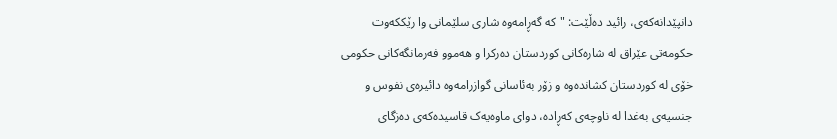دانپێدانەكەی، رائید دەڵێت: "کە گەڕامەوە شاری سلێمانی وا رێککەوت حکومەتی عێراق لە شارەکانی کوردستان دەرکرا و ھەموو فەرمانگەكانی حکومی خۆی لە کوردستان کشاندەوە و زۆر بەئاسانی گوازرامەوە دائیرەی نفوس و جنسیەی بەغدا لە ناوچەی کەڕادە، دوای ماوەیەک قاسیدەکەی دەزگای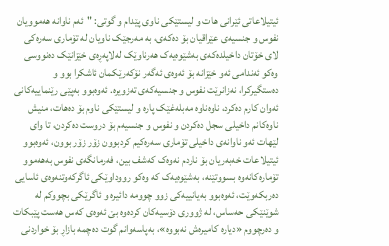ئیتیلاعاتی ئێرانی ھات و لیستێکی ناوی پێدام و گوتی: "ئەم ناوانە ھەموویان نفوس و جنسیەی عێراقیان بۆ دەکەی، بە مەرجێک ناویان لە تۆماری سەرەکی لای خۆتان داخیلدەکەی بەشێوەیەک ھەرناوێک لەلاپەڕەی خێزانێک دەنووسی وەکو ئەندامی ئەو خێزانە بۆ ئەوەی ئەگەر نۆکەرێکمان ئاشكرا بوو و دەستگیركرا، نەزانرێت نفوس و جنسیەکەی تەزویرە. ئەوەبوو بەپێی رێنماییەكانی ئەوان کارم دەکرد، ناوەناوە مەبلەغێک پارە و لیستێکی ناوم بۆ دەھات، منیش ناوەکانم داخیلی سجل دەکردن و نفوس و جنسیەم بۆ دروست دەکردن، تا وای لێھات ئەو ناوانەی داخیلی تۆماری سەرەکیم کردبوون زۆر زۆر بوون، ئەوەبوو ئیتیلاعات خەبەریان بۆ ناردم نەوەک کەشف بین، فەرمانگەی نفوس بەھەموو تۆمارەکانەوە بسووتێنە، بەشێوەیەک کە وەکو رووداوێکی ئاگرکەوتنەوەی ئاسایی دەربکەوێت، ئەوەبوو بەیانییەکی زوو چوومە دائیرە و ئاگرێکی بچووکم لە شوێنێکی حەساس، لە ژووری دۆسیەکان کردەوە بێ ئەوەی کەس ھەست پێبکات و دەرچووم «دیارە کامیرەش نەبووە»، بەپاسەوانم گوت دەچمە بازاڕ بۆ خواردنی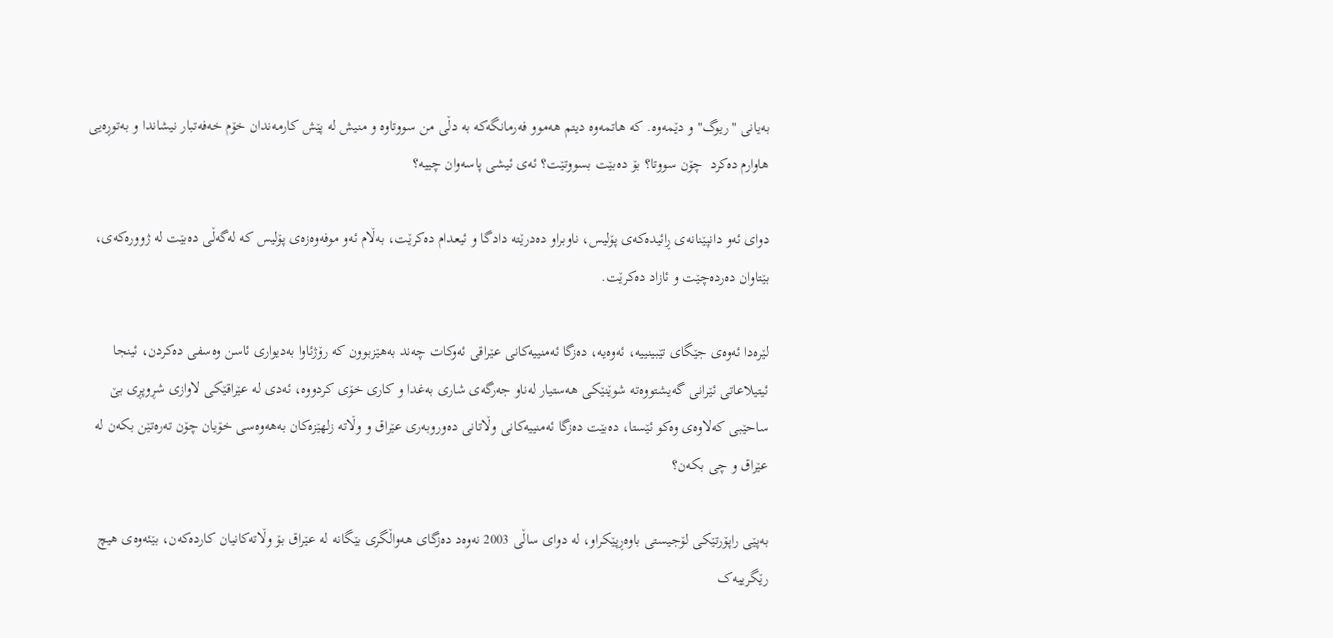بەیانی "ریوگ" و دێمەوە. کە ھاتمەوە دیتم ھەموو فەرمانگەکە بە دڵی من سووتاوە و منیش لە پێش کارمەندان خۆم خەفەتبار نیشاندا و بەتوڕەیی ھاوارم دەکرد  چۆن سووتا؟ بۆ دەبێت بسووتێت؟ ئەی ئیشی پاسەوان چییە؟

دوای ئەو دانپێنانەی ڕائیدەکەی پۆلیس، ناوبراو دەدرێتە دادگا و ئیعدام دەکرێت، بەڵام ئەو موفەوەزەی پۆلیس کە لەگەڵی دەبێت لە ژوورەکەی، بێتاوان دەردەچێت و ئازاد دەکرێت.

لێرەدا ئەوەی جێگای تێبینییە، ئەوەیە، دەزگا ئەمنییەکانی عێراقی ئەوکات چەند بەھێزبوون کە رۆژئاوا بەدیواری ئاسن وەسفی دەکردن، ئینجا ئیتیلاعاتی ئێرانی گەیشتووەتە شوێنێکی هەستیار لەناو جەرگەی شاری بەغدا و کاری خۆی کردووە، ئەدی لە عێراقێکی لاوازی شڕوپڕی بێ ساحێبی کەلاوەی وەکو ئێستا، دەبێت دەزگا ئەمنییەکانی وڵاتانی دەوروبەری عێراق و وڵاتە زلھێزەکان بەھەوەسی خۆیان چۆن تەرەتێن بکەن لە عێراق و چی بکەن؟

بەپێی راپۆرتێکی لۆجیستی باوەڕپێکراو، لە دوای ساڵی 2003 نەوەد دەزگای ھەواڵگری بێگانە لە عێراق بۆ وڵاتەکانیان کاردەکەن، بێئەوەی ھیچ رێگريیەک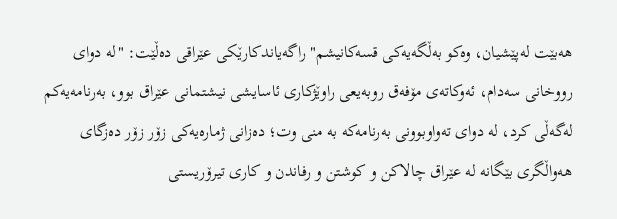ھەبێت لەپێشیان، وەکو بەڵگەیەکی قسەکانیشم" راگەیاندکارێکی عێراقی دەڵێت: "لە دوای رووخانی سەدام، ئەوکاتەی مۆفەق روبەیعی راوێژکاری ئاسایشی نیشتمانی عێراق بوو، بەرنامەیەکم لەگەڵی کرد، لە دوای تەواوبوونی بەرنامەکە بە منی وت؛ دەزانی ژمارەیەکی زۆر زۆر دەزگای ھەواڵگری بێگانە لە عێراق چالاکن و کوشتن و رفاندن و کاری تیرۆریستی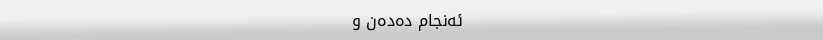ئەنجام دەدەن و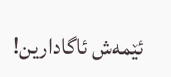ئێمەش ئاگادارین!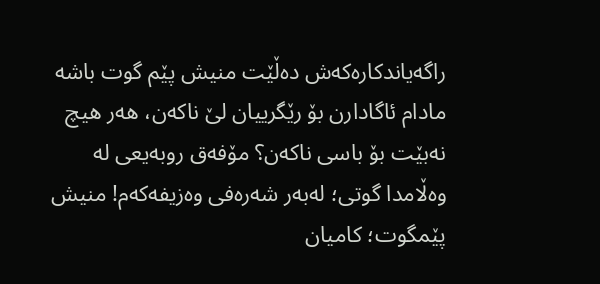راگەیاندکارەکەش دەڵێت منیش پێم گوت باشە مادام ئاگادارن بۆ رێگرییان لێ ناکەن، ھەر ھیچ نەبێت بۆ باسی ناکەن؟ مۆفەق روبەیعی لە وەڵامدا گوتی؛ لەبەر شەرەفی وەزیفەکەم! منیش پێمگوت؛ کامیان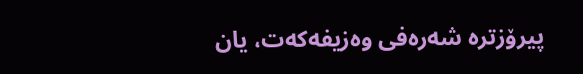پیرۆزترە شەرەفی وەزیفەکەت، یان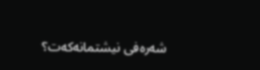شەرەفی نیشتمانەکەت؟